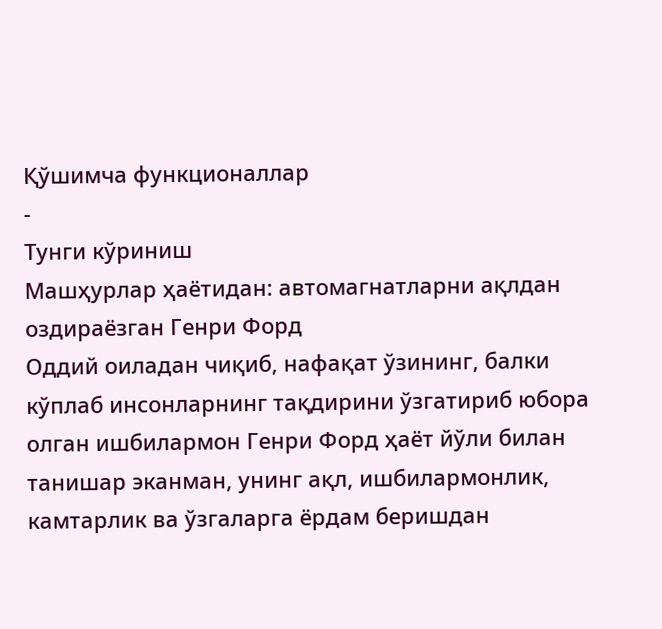Қўшимча функционаллар
-
Тунги кўриниш
Машҳурлар ҳаётидан: автомагнатларни ақлдан оздираёзган Генри Форд
Оддий оиладан чиқиб, нафақат ўзининг, балки кўплаб инсонларнинг тақдирини ўзгатириб юбора олган ишбилармон Генри Форд ҳаёт йўли билан танишар эканман, унинг ақл, ишбилармонлик, камтарлик ва ўзгаларга ёрдам беришдан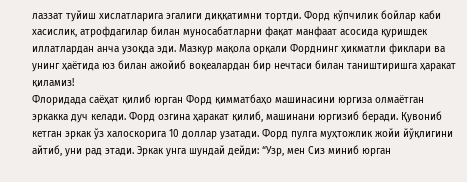лаззат туйиш хислатларига эгалиги диққатимни тортди. Форд кўпчилик бойлар каби хасислик, атрофдагилар билан муносабатларни фақат манфаат асосида қуришдек иллатлардан анча узоқда эди. Мазкур мақола орқали Форднинг ҳикматли фиклари ва унинг ҳаётида юз билан ажойиб воқеалардан бир нечтаси билан таништиришга ҳаракат қиламиз!
Флоридада саёҳат қилиб юрган Форд қимматбаҳо машинасини юргиза олмаётган эркакка дуч келади. Форд озгина ҳаракат қилиб, машинани юргизиб беради. Қувониб кетган эркак ўз халоскорига 10 доллар узатади. Форд пулга муҳтожлик жойи йўқлигини айтиб, уни рад этади. Эркак унга шундай дейди: “Узр, мен Сиз миниб юрган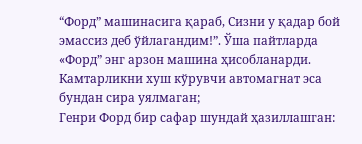“Форд” машинасига қараб, Сизни у қадар бой эмассиз деб ўйлагандим!”. Ўша пайтларда «Форд” энг арзон машина ҳисобланарди. Камтарликни хуш кўрувчи автомагнат эса бундан сира уялмаган;
Генри Форд бир сафар шундай ҳазиллашган: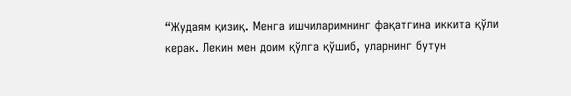“Жудаям қизиқ. Менга ишчиларимнинг фақатгина иккита қўли керак. Лекин мен доим қўлга қўшиб, уларнинг бутун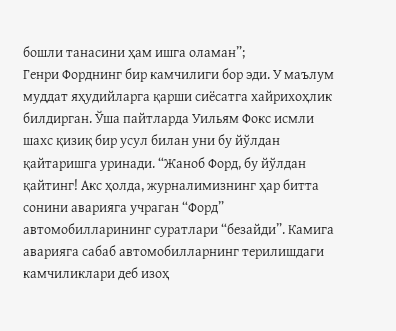бошли танасини ҳам ишга оламан”;
Генри Форднинг бир камчилиги бор эди. У маълум муддат яҳудийларга қарши сиёсатга хайрихоҳлик билдирган. Ўша пайтларда Уильям Фокс исмли шахс қизиқ бир усул билан уни бу йўлдан қайтаришга уринади. “Жаноб Форд, бу йўлдан қайтинг! Акс ҳолда, журналимизнинг ҳар битта сонини аварияга учраган “Форд” автомобилларининг суратлари “безайди”. Камига аварияга сабаб автомобилларнинг терилишдаги камчиликлари деб изоҳ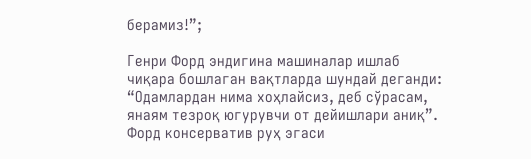берамиз!”;

Генри Форд эндигина машиналар ишлаб чиқара бошлаган вақтларда шундай деганди: “Одамлардан нима хоҳлайсиз, деб сўрасам, янаям тезроқ югурувчи от дейишлари аниқ”. Форд консерватив руҳ эгаси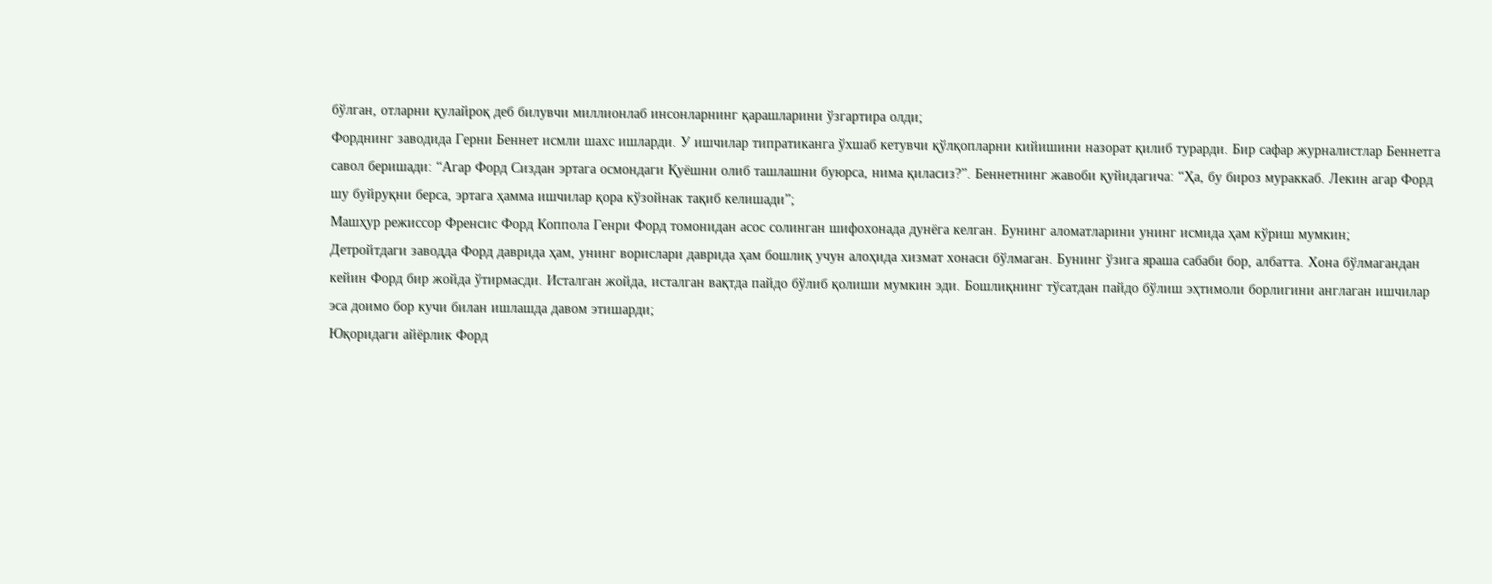бўлган, отларни қулайроқ деб билувчи миллионлаб инсонларнинг қарашларини ўзгартира олди;
Форднинг заводида Герни Беннет исмли шахс ишларди. У ишчилар типратиканга ўхшаб кетувчи қўлқопларни кийишини назорат қилиб турарди. Бир сафар журналистлар Беннетга савол беришади: “Агар Форд Сиздан эртага осмондаги Қуёшни олиб ташлашни буюрса, нима қиласиз?”. Беннетнинг жавоби қуйидагича: “Ҳа, бу бироз мураккаб. Лекин агар Форд шу буйруқни берса, эртага ҳамма ишчилар қора кўзойнак тақиб келишади”;
Машҳур режиссор Френсис Форд Коппола Генри Форд томонидан асос солинган шифохонада дунёга келган. Бунинг аломатларини унинг исмида ҳам кўриш мумкин;
Детройтдаги заводда Форд даврида ҳам, унинг ворислари даврида ҳам бошлиқ учун алоҳида хизмат хонаси бўлмаган. Бунинг ўзига яраша сабаби бор, албатта. Хона бўлмагандан кейин Форд бир жойда ўтирмасди. Исталган жойда, исталган вақтда пайдо бўлиб қолиши мумкин эди. Бошлиқнинг тўсатдан пайдо бўлиш эҳтимоли борлигини англаган ишчилар эса доимо бор кучи билан ишлашда давом этишарди;
Юқоридаги айёрлик Форд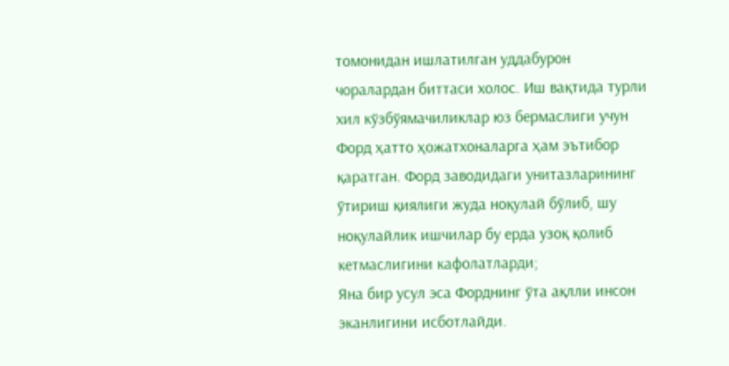томонидан ишлатилган уддабурон чоралардан биттаси холос. Иш вақтида турли хил кўзбўямачиликлар юз бермаслиги учун Форд ҳатто ҳожатхоналарга ҳам эътибор қаратган. Форд заводидаги унитазларининг ўтириш қиялиги жуда ноқулай бўлиб, шу ноқулайлик ишчилар бу ерда узоқ қолиб кетмаслигини кафолатларди;
Яна бир усул эса Форднинг ўта ақлли инсон эканлигини исботлайди.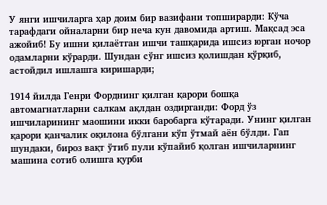У янги ишчиларга ҳар доим бир вазифани топширарди: Кўча тарафдаги ойналарни бир неча кун давомида артиш. Мақсад эса ажойиб! Бу ишни қилаётган ишчи ташқарида ишсиз юрган ночор одамларни кўрарди. Шундан сўнг ишсиз қолишдан қўрқиб, астойдил ишлашга киришарди;

1914 йилда Генри Форднинг қилган қарори бошқа автомагнатларни салкам ақлдан оздирганди: Форд ўз ишчиларининг маошини икки баробарга кўтаради. Унинг қилган қарори қанчалик оқилона бўлгани кўп ўтмай аён бўлди. Гап шундаки, бироз вақт ўтиб пули кўпайиб қолган ишчиларнинг машина сотиб олишга қурби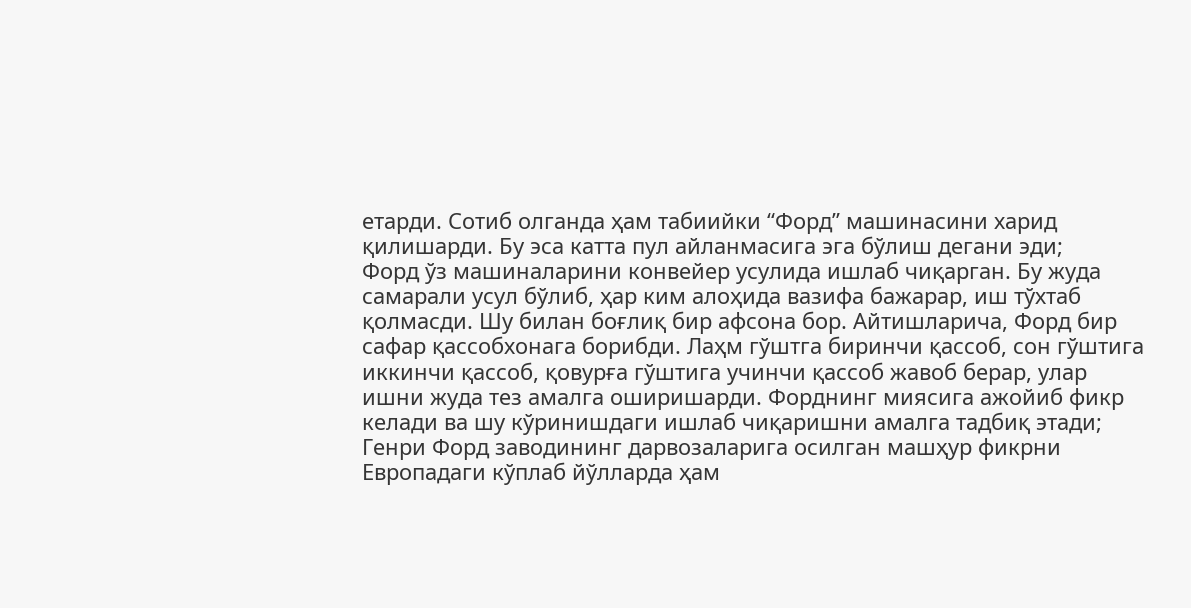етарди. Сотиб олганда ҳам табиийки “Форд” машинасини харид қилишарди. Бу эса катта пул айланмасига эга бўлиш дегани эди;
Форд ўз машиналарини конвейер усулида ишлаб чиқарган. Бу жуда самарали усул бўлиб, ҳар ким алоҳида вазифа бажарар, иш тўхтаб қолмасди. Шу билан боғлиқ бир афсона бор. Айтишларича, Форд бир сафар қассобхонага борибди. Лаҳм гўштга биринчи қассоб, сон гўштига иккинчи қассоб, қовурға гўштига учинчи қассоб жавоб берар, улар ишни жуда тез амалга оширишарди. Форднинг миясига ажойиб фикр келади ва шу кўринишдаги ишлаб чиқаришни амалга тадбиқ этади;
Генри Форд заводининг дарвозаларига осилган машҳур фикрни Европадаги кўплаб йўлларда ҳам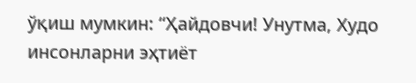ўқиш мумкин: “Ҳайдовчи! Унутма, Худо инсонларни эҳтиёт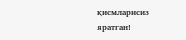қисмларисиз яратган!